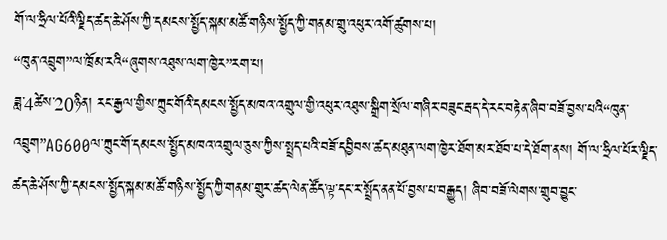གོ་ལ་ཧྲིལ་པོའི་ལྗིད་ཚད་ཆེ་ཤོས་ཀྱི་དམངས་སྤྱོད་སྐམ་མཚོ་གཉིས་སྤྱོད་ཀྱི་གནམ་གྲུ་འཕུར་འགོ་ཚུགས་པ།
“ཁུན་འབྲུག”ལ་ཁྲོམ་རའི“ཞུགས་འཐུས་ལག་ཁྱེར”རག་པ།
ཟླ་4ཚེས་20ཉིན། རང་རྒྱལ་གྱིས་ཀྲུང་གོའི་དམངས་སྤྱོད་མཁའ་འགྲུལ་གྱི་འཕུར་འཐུས་སྒྲིག་སྲོལ་གཞིར་བཟུང་རྦད་དེ་རང་བརྟེན་ཞིབ་བཟོ་བྱས་པའི“ཁུན་འབྲུག”AG600ལ་ཀྲུང་གོ་དམངས་སྤྱོད་མཁའ་འགྲུལ་ཅུས་ཀྱིས་སྤྲད་པའི་བཟོ་དབྱིབས་ཚད་མཐུན་ལག་ཁྱེར་ཐོག་མར་ཐོབ་པ་དེ་ཐོག་ནས། གོ་ལ་ཧྲིལ་པོར་ལྗིད་ཚད་ཆེ་ཤོས་ཀྱི་དམངས་སྤྱོད་སྐམ་མཚོ་གཉིས་སྤྱོད་ཀྱི་གནམ་གྲུར་ཚད་ལེན་ཚོད་ལྟ་དང་ར་སྤྲོད་ནན་པོ་བྱས་པ་བརྒྱུད། ཞིབ་བཟོ་ལེགས་གྲུབ་བྱུང་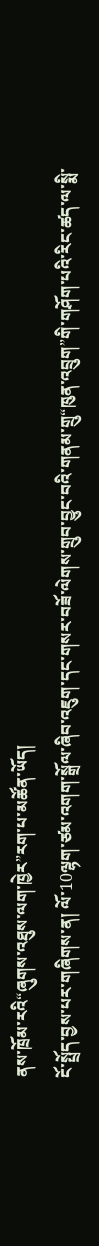ནས་ཁྲོམ་རའི“ཞུགས་འཐུས་ལག་ཁྱེར”རག་པ་མཚོན་ཡོད།
ངོ་སྤྲོད་བྱས་པར་གཞིགས་ན། ལོ་10ལྷག་ཙམ་འགག་སྒྲོལ་ཞིབ་འཇུག་དང་གསར་བཟོ་ལེགས་གྲུབ་བྱུང་བའི་གནམ་གྲུ“ཁུན་འབྲུག”གི་གཤོག་པའི་རིང་ཚད་ལ་སྨི་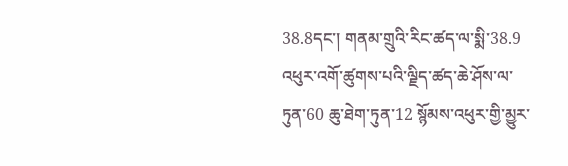38.8དང་། གནམ་གྲུའི་རིང་ཚད་ལ་སྨི་38.9 འཕུར་འགོ་ཚུགས་པའི་ལྗིད་ཚད་ཆེ་ཤོས་ལ་ཏུན་60 ཆུ་ཐེག་ཏུན་12 སྙོམས་འཕུར་གྱི་མྱུར་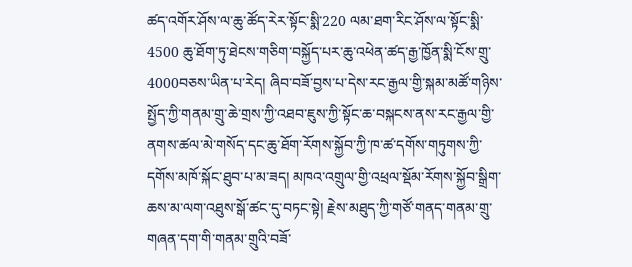ཚད་འགོར་ཤོས་ལ་ཆུ་ཚོད་རེར་སྟོང་སྨི་220 ལམ་ཐག་རིང་ཤོས་ལ་སྟོང་སྨི་4500 ཆུ་ཐོག་ཏུ་ཐེངས་གཅིག་བསྐྱོད་པར་ཆུ་འཕེན་ཚད་རྒྱ་ཁྱོན་སྨི་ངོས་གྲུ་4000བཅས་ཡིན་པ་རེད། ཞིབ་བཟོ་བྱས་པ་དེས་རང་རྒྱལ་གྱི་སྐམ་མཚོ་གཉིས་སྤྱོད་ཀྱི་གནམ་གྲུ་ཆེ་གྲས་ཀྱི་འཐབ་ཇུས་ཀྱི་སྟོང་ཆ་བསྐངས་ནས་རང་རྒྱལ་གྱི་ནགས་ཚལ་མེ་གསོད་དང་ཆུ་ཐོག་རོགས་སྐྱོབ་ཀྱི་ཁ་ཚ་དགོས་གཏུགས་ཀྱི་དགོས་མཁོ་སྐོང་ཐུབ་པ་མ་ཟད། མཁའ་འགྲུལ་གྱི་འཕྲལ་སྡོམ་རོགས་སྐྱོབ་སྒྲིག་ཆས་མ་ལག་འཐུས་སྒོ་ཚང་དུ་བཏང་སྟེ། རྗེས་མཐུད་ཀྱི་གཙོ་གནད་གནམ་གྲུ་གཞན་དག་གི་གནམ་གྲུའི་བཟོ་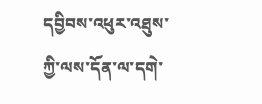དབྱིབས་འཕུར་འཐུས་ཀྱི་ལས་དོན་ལ་དགེ་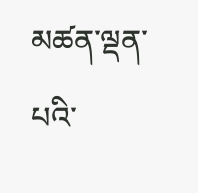མཚན་ལྡན་པའི་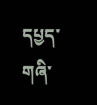དཔྱད་གཞི་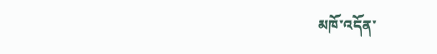མཁོ་འདོན་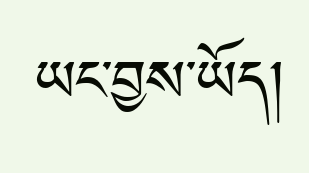ཡང་བྱས་ཡོད།